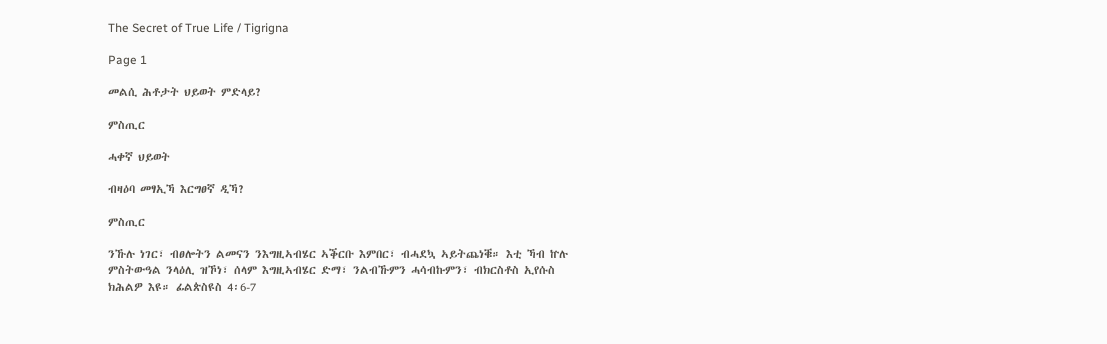The Secret of True Life / Tigrigna

Page 1

መልሲ ሕቶታት ህይወት ምድላይ?

ምስጢር

ሓቀኛ ህይወት

ብዛዕባ መፃኢኻ እርግፀኛ ዲኻ?

ምስጢር

ንኹሉ ነገር፣ ብፀሎትን ልመናን ንእግዚኣብሄር ኣቕርቡ እምበር፣ ብሓደኳ ኣይትጨነቑ። እቲ ኻብ ኵሉ ምስትውዓል ንላዕሊ ዝኾነ፣ ሰላም እግዚኣብሄር ድማ፣ ንልብኹምን ሓሳብኩምን፣ ብክርስቶስ ኢየሱስ ክሕልዎ እዩ። ፊልጵስዩስ 4፡6-7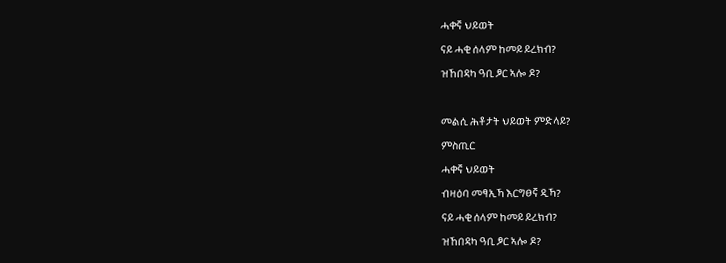ሓቀኛ ህይወት

ናይ ሓቂ ሰላም ከመይ ይረክብ?

ዝኸበዳካ ዓቢ ፆር ኣሎ ዶ?



መልሲ ሕቶታት ህይወት ምድላይ?

ምስጢር

ሓቀኛ ህይወት

ብዛዕባ መፃኢኻ እርግፀኛ ዲኻ?

ናይ ሓቂ ሰላም ከመይ ይረክብ?

ዝኸበዳካ ዓቢ ፆር ኣሎ ዶ?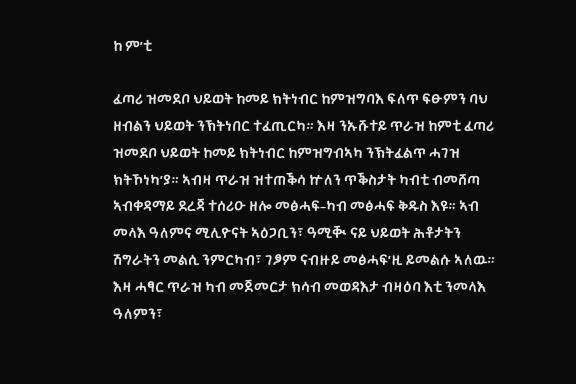ከ ም’ቲ

ፈጣሪ ዝመደቦ ህይወት ከመይ ክትነብር ከምዝግባእ ፍለጥ ፍፁምን ባህ ዘብልን ህይወት ንኽትነበር ተፈጢርካ። እዛ ንኡሹተይ ጥራዝ ከምቲ ፈጣሪ ዝመደቦ ህይወት ከመይ ክትነብር ከምዝግብኣካ ንኽትፈልጥ ሓገዝ ክትኾነካ’ያ። ኣብዛ ጥራዝ ዝተጠቕሳ ኵለን ጥቕስታት ካብቲ ብመሸጣ ኣብቀዳማይ ደረጃ ተሰሪዑ ዘሎ መፅሓፍ–ካብ መፅሓፍ ቅዱስ እዩ። ኣብ መላእ ዓለምና ሚሊዮናት ኣዕጋቢን፣ ዓሚቚ ናይ ህይወት ሕቶታትን ሽግራትን መልሲ ንምርካብ፣ ገፆም ናብዙይ መፅሓፍ’ዚ ይመልሱ ኣለዉ። እዛ ሓፃር ጥራዝ ካብ መጀመርታ ክሳብ መወዳእታ ብዛዕባ እቲ ንመላእ ዓለምን፣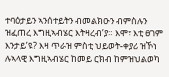ተባዕታይን ኣንሰተይትን ብመልክዑን ብምስሉን ዝፈጠረ እግዚኣብሄር እትዛረብ’ያ። እሞ፣ እቲ ፀገም እንታይ’ዩ? እዛ ጥራዝ ምስቲ ህይወት-ቀያሪ ዝኾነ ሉኣላዊ እግዚኣብሄር ከመይ ርክብ ከምዝህልወካ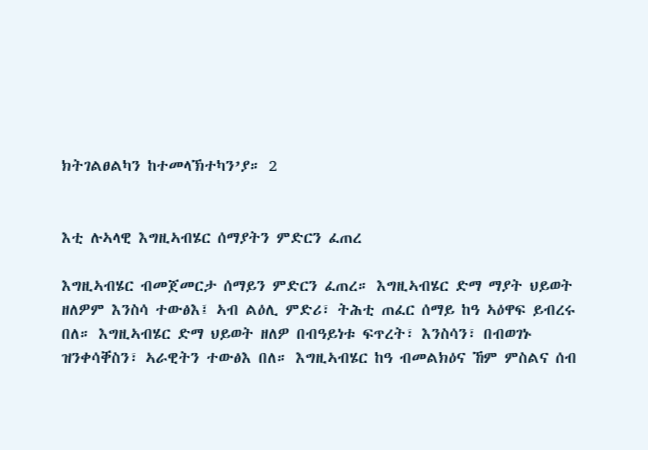ክትገልፀልካን ከተመላኽተካን’ያ። 2


እቲ ሉኣላዊ እግዚኣብሄር ሰማያትን ምድርን ፈጠረ

እግዚኣብሄር ብመጀመርታ ሰማይን ምድርን ፈጠረ። እግዚኣብሄር ድማ ማያት ህይወት ዘለዎም እንስሳ ተውፅእ፤ ኣብ ልዕሊ ምድሪ፣ ትሕቲ ጠፈር ሰማይ ከዓ ኣዕዋፍ ይብረሩ በለ። እግዚኣብሄር ድማ ህይወት ዘለዎ በብዓይነቱ ፍጥረት፣ እንስሳን፣ በብወገኑ ዝንቀሳቐስን፣ ኣራዊትን ተውፅእ በለ። እግዚኣብሄር ከዓ ብመልክዕና ኸም ምስልና ሰብ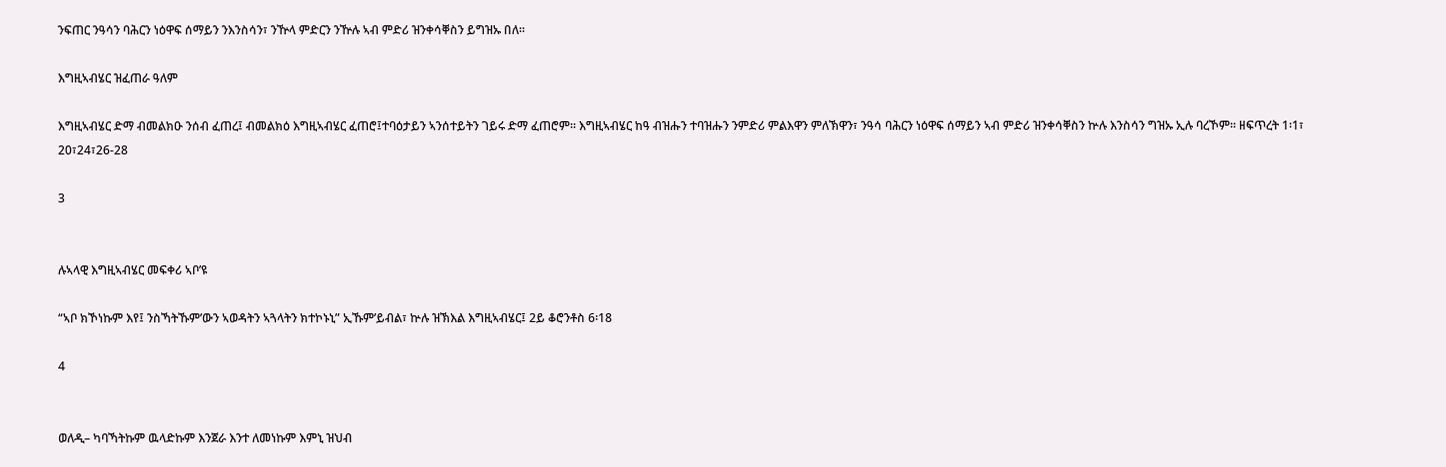ንፍጠር ንዓሳን ባሕርን ነዕዋፍ ሰማይን ንእንስሳን፣ ንዅላ ምድርን ንዅሉ ኣብ ምድሪ ዝንቀሳቐስን ይግዝኡ በለ።

እግዚኣብሄር ዝፈጠራ ዓለም

እግዚኣብሄር ድማ ብመልክዑ ንሰብ ፈጠረ፤ ብመልክዕ እግዚኣብሄር ፈጠሮ፤ተባዕታይን ኣንሰተይትን ገይሩ ድማ ፈጠሮም። እግዚኣብሄር ከዓ ብዝሑን ተባዝሑን ንምድሪ ምልእዋን ምለኽዋን፣ ንዓሳ ባሕርን ነዕዋፍ ሰማይን ኣብ ምድሪ ዝንቀሳቐስን ኵሉ እንስሳን ግዝኡ ኢሉ ባረኾም። ዘፍጥረት 1፡1፣ 20፣24፣26-28

3


ሉኣላዊ እግዚኣብሄር መፍቀሪ ኣቦ’ዩ

“ኣቦ ክኾነኩም እየ፤ ንስኻትኹም’ውን ኣወዳትን ኣጓላትን ክተኮኑኒ” ኢኹም’ይብል፣ ኵሉ ዝኽእል እግዚኣብሄር፤ 2ይ ቆሮንቶስ 6፡18

4


ወለዲ– ካባኻትኩም ዉላድኩም እንጀራ እንተ ለመነኩም እምኒ ዝህብ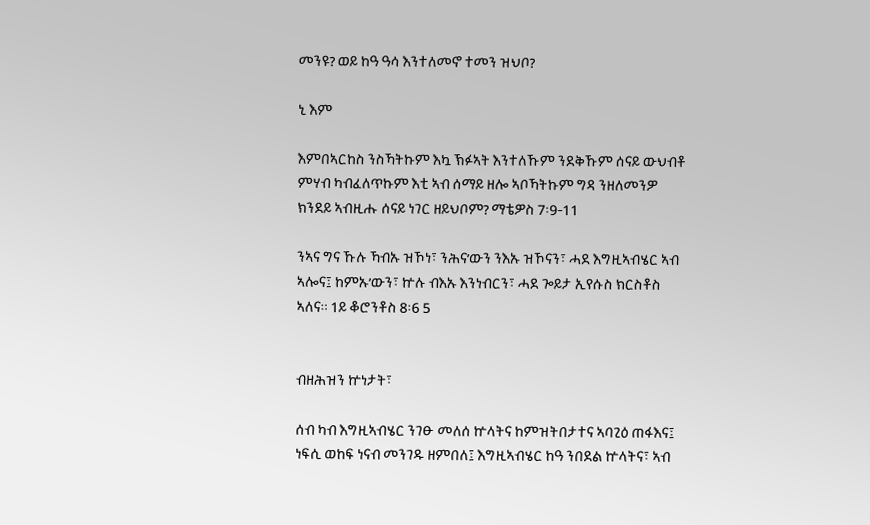መንዩ? ወይ ከዓ ዓሳ እንተለመኖ ተመን ዝህቦ?

ኒ እም

እምበኣርከስ ንስኻትኩም እኳ ኽፉኣት እንተለኹም ንደቅኹም ሰናይ ውህብቶ ምሃብ ካብፈለጥኩም እቲ ኣብ ሰማይ ዘሎ ኣቦኻትኩም ግዳ ንዘለመንዎ ክንደይ ኣብዚሑ ሰናይ ነገር ዘይህቦም? ማቴዎስ 7፡9-11

ንኣና ግና ኹሉ ኻብኡ ዝኾነ፣ ንሕና’ውን ንእኡ ዝኾናን፣ ሓደ እግዚኣብሄር ኣብ ኣሎና፤ ከምኡ’ውን፣ ኵሉ ብእኡ እንነብርን፣ ሓደ ጐይታ ኢየሱስ ክርስቶስ ኣለና። 1ይ ቆሮንቶስ 8፡6 5


ብዘሕዝን ኵነታት፣

ሰብ ካብ እግዚኣብሄር ንገፁ መለሰ ኵላትና ከምዝትበታተና ኣባጊዕ ጠፋእና፤ ነፍሲ ወከፍ ነናብ መንገዱ ዘምበለ፤ እግዚኣብሄር ከዓ ንበደል ኵላትና፣ ኣብ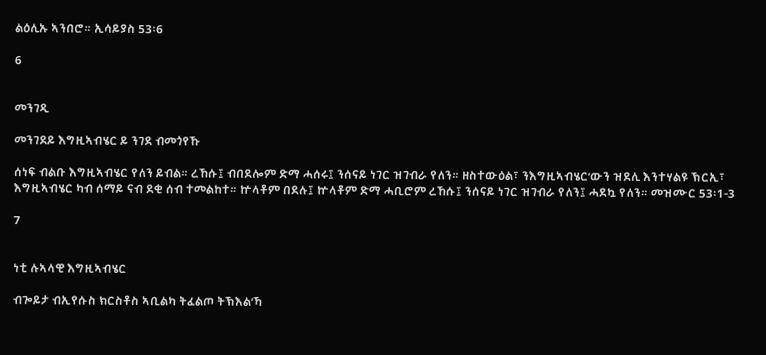ልዕሊኡ ኣንበሮ። ኢሳይያስ 53፡6

6


መንገዲ

መንገደይ እግዚኣብሄር ይ ንገደ ብመጎየኹ

ሰነፍ ብልቡ እግዚኣብሄር የለን ይብል። ረኸሱ፤ ብበደሎም ድማ ሓሰሩ፤ ንሰናይ ነገር ዝገብራ የለን። ዘስተውዕል፣ ንእግዚኣብሄር’ውን ዝደሊ እንተሃልዩ ኽርኢ፣ እግዚኣብሄር ካብ ሰማይ ናብ ደቂ ሰብ ተመልከተ። ኵላቶም በደሉ፤ ኵላቶም ድማ ሓቢሮም ረኸሱ፤ ንሰናይ ነገር ዝገብራ የለን፤ ሓደኳ የለን። መዝሙር 53፡1-3

7


ነቲ ሉኣላዊ እግዚኣብሄር

ብጐይታ ብኢየሱስ ክርስቶስ ኣቢልካ ትፈልጦ ትኽእል’ኻ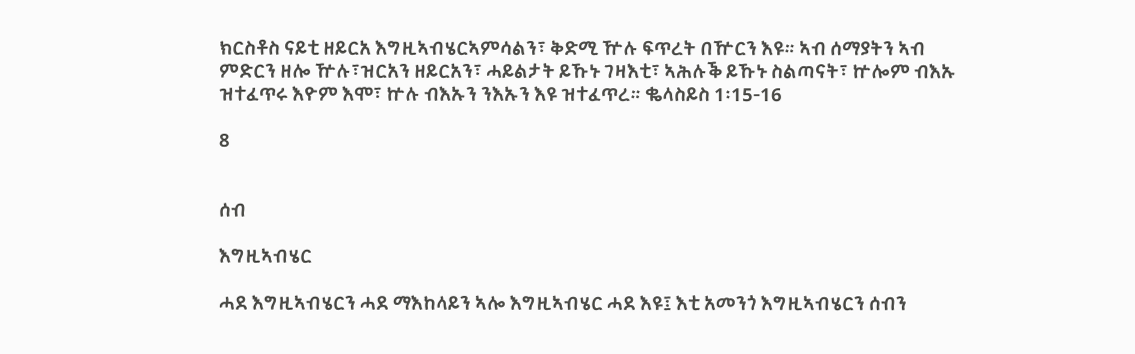ክርስቶስ ናይቲ ዘይርአ እግዚኣብሄርኣምሳልን፣ ቅድሚ ዅሉ ፍጥረት በዅርን እዩ። ኣብ ሰማያትን ኣብ ምድርን ዘሎ ዅሉ፣ዝርአን ዘይርአን፣ ሓይልታት ይኹኑ ገዛእቲ፣ ኣሕሉቕ ይኹኑ ስልጣናት፣ ኵሎም ብእኡ ዝተፈጥሩ እዮም እሞ፣ ኵሉ ብእኡን ንእኡን እዩ ዝተፈጥረ። ቈላስይስ 1፡15-16

8


ሰብ

እግዚኣብሄር

ሓደ እግዚኣብሄርን ሓደ ማእከላይን ኣሎ እግዚኣብሄር ሓደ እዩ፤ እቲ አመንጎ እግዚኣብሄርን ሰብን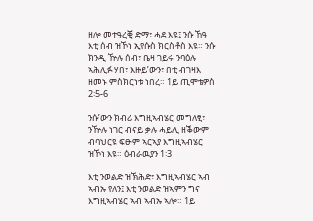ዘሎ መተዓረቒ ድማ፣ ሓደ እዩ፤ ንሱ ኸዓ እቲ ሰብ ዝኾነ ኢየሱስ ክርስቶስ እዩ። ንሱ ክንዲ ዅሉ ሰብ፣ ቤዛ ገይሩ ንባዕሉ ኣሕሊፉ ሃበ፣ እዙይ’ውን፣ በቲ ብገዛእ ዘመኑ ምስክርነቱ ነበረ። 1ይ ጢሞቴዎስ 2፡5-6

ንሱ’ውን ክብሪ እግዚኣብሄር መግለፂ፣ ንዅሉ ነገር ብናይ ቃሉ ሓይሊ ዘቕውም ብባህርዩ ፍፁም ኣርኣያ እግዚኣብሄር ዝኾነ እዩ። ዕብራዉያን 1፡3

እቲ ንወልድ ዝኽሕድ፣ እግዚኣብሄር ኣብ ኣብኡ የለን፤ እቲ ንወልድ ዝኣምን ግና እግዚኣብሄር ኣብ ኣብኡ ኣሎ። 1ይ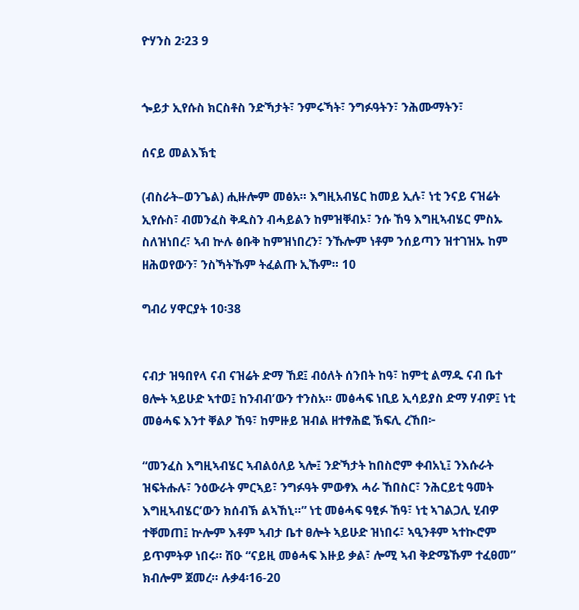ዮሃንስ 2፡23 9


ጐይታ ኢየሱስ ክርስቶስ ንድኻታት፣ ንምሩኻት፣ ንግፉዓትን፣ ንሕሙማትን፣

ሰናይ መልእኽቲ

(ብስራት–ወንጌል) ሒዙሎም መፅአ። እግዚአብሄር ከመይ ኢሉ፣ ነቲ ንናይ ናዝሬት ኢየሱስ፣ ብመንፈስ ቅዱስን ብሓይልን ከምዝቐብኦ፣ ንሱ ኸዓ እግዚኣብሄር ምስኡ ስለዝነበረ፣ ኣብ ኵሉ ፅቡቅ ከምዝነበረን፣ ንኹሎም ነቶም ንሰይጣን ዝተገዝኡ ከም ዘሕወየውን፣ ንስኻትኹም ትፈልጡ ኢኹም። 10

ግብሪ ሃዋርያት 10፡38


ናብታ ዝዓበየላ ናብ ናዝሬት ድማ ኸደ፤ ብዕለት ሰንበት ከዓ፣ ከምቲ ልማዱ ናብ ቤተ ፀሎት ኣይሁድ ኣተወ፤ ከንብብ’ውን ተንስአ። መፅሓፍ ነቢይ ኢሳይያስ ድማ ሃብዎ፤ ነቲ መፅሓፍ እንተ ቐልዖ ኸዓ፣ ከምዙይ ዝብል ዘተፃሕፎ ኽፍሊ ረኸበ፦

“መንፈስ እግዚኣብሄር ኣብልዕለይ ኣሎ፤ ንድኻታት ከበስሮም ቀብአኒ፤ ንእሱራት ዝፍትሑሉ፣ ንዕውራት ምርኣይ፣ ንግፉዓት ምውፃእ ሓራ ኸበስር፣ ንሕርይቲ ዓመት እግዚኣብሄር’ውን ክሰብኽ ልኣኸኒ።” ነቲ መፅሓፍ ዓፂፉ ኸዓ፣ ነቲ ኣገልጋሊ ሂብዎ ተቐመጠ፤ ኵሎም እቶም ኣብታ ቤተ ፀሎት ኣይሁድ ዝነበሩ፣ ኣዒንቶም ኣተኲሮም ይጥምትዎ ነበሩ። ሽዑ “ናይዚ መፅሓፍ እዙይ ቃል፣ ሎሚ ኣብ ቅድሜኹም ተፈፀመ” ክብሎም ጀመረ። ሉቃ4፡16-20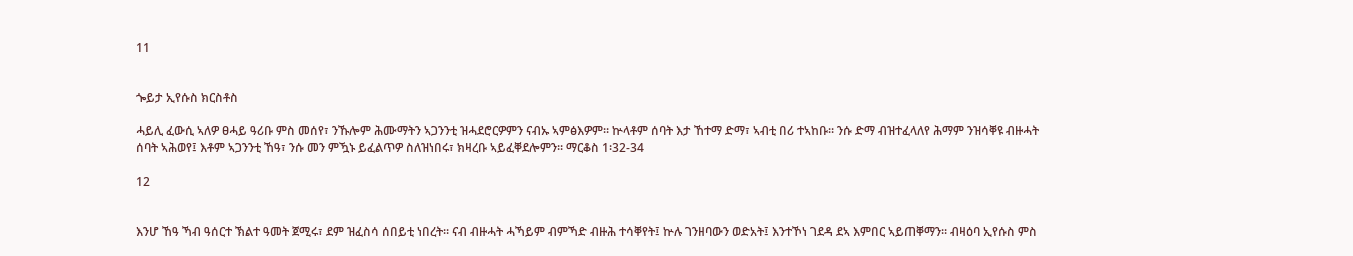11


ጐይታ ኢየሱስ ክርስቶስ

ሓይሊ ፈውሲ ኣለዎ ፀሓይ ዓሪቡ ምስ መሰየ፣ ንኹሎም ሕሙማትን ኣጋንንቲ ዝሓደሮርዎምን ናብኡ ኣምፅእዎም። ኵላቶም ሰባት እታ ኸተማ ድማ፣ ኣብቲ በሪ ተኣከቡ። ንሱ ድማ ብዝተፈላለየ ሕማም ንዝሳቐዩ ብዙሓት ሰባት ኣሕወየ፤ እቶም ኣጋንንቲ ኸዓ፣ ንሱ መን ምዃኑ ይፈልጥዎ ስለዝነበሩ፣ ክዛረቡ ኣይፈቐደሎምን። ማርቆስ 1፡32-34

12


እንሆ ኸዓ ኻብ ዓሰርተ ኽልተ ዓመት ጀሚሩ፣ ደም ዝፈስሳ ሰበይቲ ነበረት። ናብ ብዙሓት ሓኻይም ብምኻድ ብዙሕ ተሳቐየት፤ ኵሉ ገንዘባውን ወድአት፤ እንተኾነ ገደዳ ደኣ እምበር ኣይጠቐማን። ብዛዕባ ኢየሱስ ምስ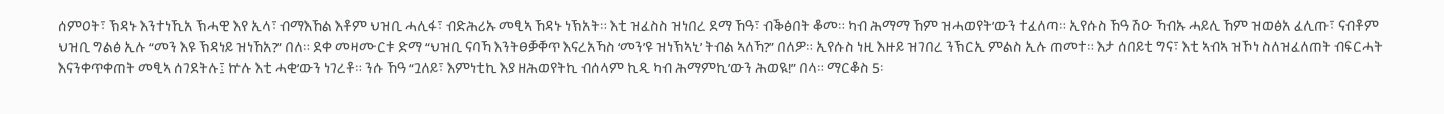ሰምዐት፣ ኽዳኑ እንተነኺአ ኽሓዊ እየ ኢላ፣ ብማእኸል እቶም ህዝቢ ሓሊፋ፣ ብድሕሪኡ መፂኣ ኸዳኑ ነኽአት። እቲ ዝፈስስ ዝነበረ ደማ ኸዓ፣ ብቕፅበት ቆመ። ካብ ሕማማ ኸም ዝሓወየት’ውን ተፈለጣ። ኢየሱስ ኸዓ ሽዑ ኻብኡ ሓይሊ ኸም ዝወፅአ ፈሊጡ፣ ናብቶም ህዝቢ ግልፅ ኢሉ “መን እዩ ኽዳነይ ዝነኸአ?” በለ። ደቀ መዛሙርቱ ድማ “ህዝቢ ናባኻ እንትፀቓቐጥ እናረአኻስ ‘መን’ዩ ዝነኽኣኒ’ ትብል ኣለኻ?” በለዎ። ኢየሱስ ነዚ እዙይ ዝገበረ ንኽርኢ ምልስ ኢሉ ጠመተ። እታ ሰበይቲ ግና፣ እቲ ኣብኣ ዝኾነ ስለዝፈለጠት ብፍርሓት እናንቀጥቀጠት መፂኣ ሰገደትሉ፤ ኵሉ እቲ ሓቂ’ውን ነገረቶ። ንሱ ኸዓ “ጓለይ፣ እምነቲኪ እያ ዘሕወየትኪ ብሰላም ኪዲ ካብ ሕማምኪ’ውን ሕወዪ!” በላ። ማርቆስ 5፡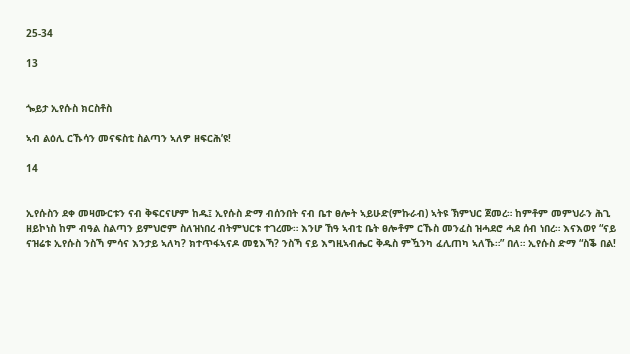25-34

13


ጐይታ ኢየሱስ ክርስቶስ

ኣብ ልዕሊ ርኹሳን መናፍስቲ ስልጣን ኣለዎ ዘፍርሕ’ዩ!

14


ኢየሱስን ደቀ መዛሙርቱን ናብ ቅፍርናሆም ከዱ፤ ኢየሱስ ድማ ብሰንበት ናብ ቤተ ፀሎት ኣይሁድ(ምኩራብ) ኣትዩ ኽምህር ጀመረ። ከምቶም መምህራን ሕጊ ዘይኮነስ ከም ብዓል ስልጣን ይምህሮም ስለዝነበረ ብትምህርቱ ተገረሙ። እንሆ ኸዓ ኣብቲ ቤት ፀሎቶም ርኹስ መንፈስ ዝሓደሮ ሓደ ሰብ ነበረ። እናእወየ “ናይ ናዝሬቱ ኢየሱስ ንስኻ ምሳና እንታይ ኣለካ? ክተጥፋኣናዶ መፂእኻ? ንስኻ ናይ እግዚኣብሔር ቅዱስ ምዃንካ ፈሊጠካ ኣለኹ።” በለ። ኢየሱስ ድማ “ስቕ በል!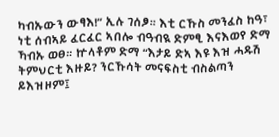ካብኡውን ውፃእ!” ኢሉ ገሰፆ። እቲ ርኹስ መንፈስ ከዓ፣ ነቲ ሰብኣይ ፈርፈር ኣበሎ ብዓብዪ ድምፂ እናእወየ ድማ ኻብኡ ወፀ። ኵላቶም ድማ “እታይ ድኣ እዩ እዝ ሓዱሽ ትምህርቲ እዙይ? ንርኹሳት መናፍስቲ ብስልጣን ይእዝዞም፤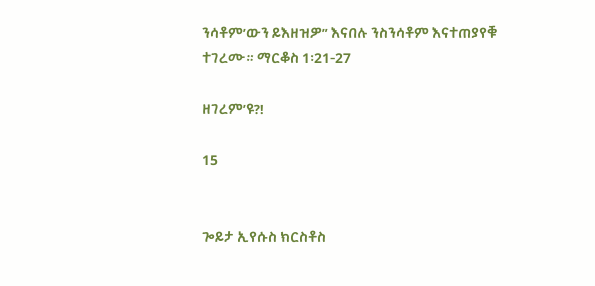ንሳቶም’ውን ይእዘዝዎ” እናበሉ ንስንሳቶም እናተጠያየቑ ተገረሙ። ማርቆስ 1፡21-27

ዘገረም’ዩ?!

15


ጐይታ ኢየሱስ ክርስቶስ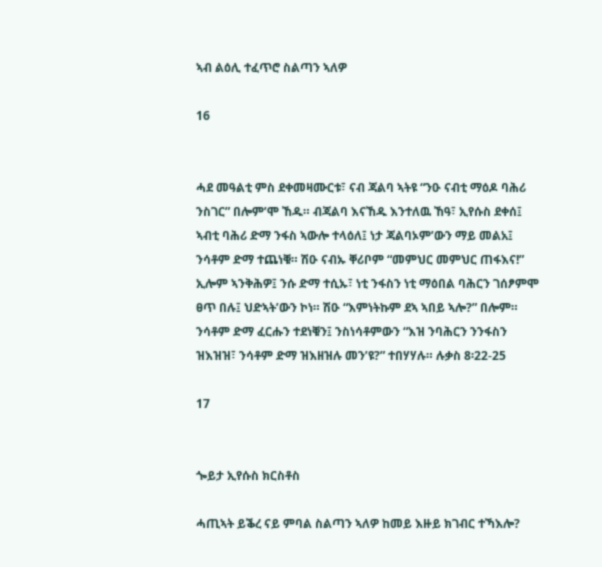ኣብ ልዕሊ ተፈጥሮ ስልጣን ኣለዎ

16


ሓደ መዓልቲ ምስ ደቀመዛሙርቱ፣ ናብ ጃልባ ኣትዩ “ንዑ ናብቲ ማዕዶ ባሕሪ ንስገር” በሎም’ሞ ኸዱ። ብጃልባ እናኸዱ እንተለዉ ኸዓ፣ ኢየሱስ ደቀሰ፤ ኣብቲ ባሕሪ ድማ ንፋስ ኣውሎ ተላዕለ፤ ነታ ጃልባኦም’ውን ማይ መልአ፤ ንሳቶም ድማ ተጨነቑ። ሽዑ ናብኡ ቐሪቦም “መምህር መምህር ጠፋእና!” ኢሎም ኣንቅሕዎ፤ ንሱ ድማ ተሲኡ፣ ነቲ ንፋስን ነቲ ማዕበል ባሕርን ገሰፆምሞ ፀጥ በሉ፤ ህድኣት’ውን ኮነ። ሽዑ “እምነትኩም ደኣ ኣበይ ኣሎ?” በሎም። ንሳቶም ድማ ፈርሑን ተደነቑን፤ ንስነሳቶምውን “እዝ ንባሕርን ንንፋስን ዝእዝዝ፣ ንሳቶም ድማ ዝእዘዝሉ መን’ዩ?” ተበሃሃሉ። ሉቃስ 8፡22-25

17


ጐይታ ኢየሱስ ክርስቶስ

ሓጢኣት ይቕረ ናይ ምባል ስልጣን ኣለዎ ከመይ እዙይ ክገብር ተኻእሎ?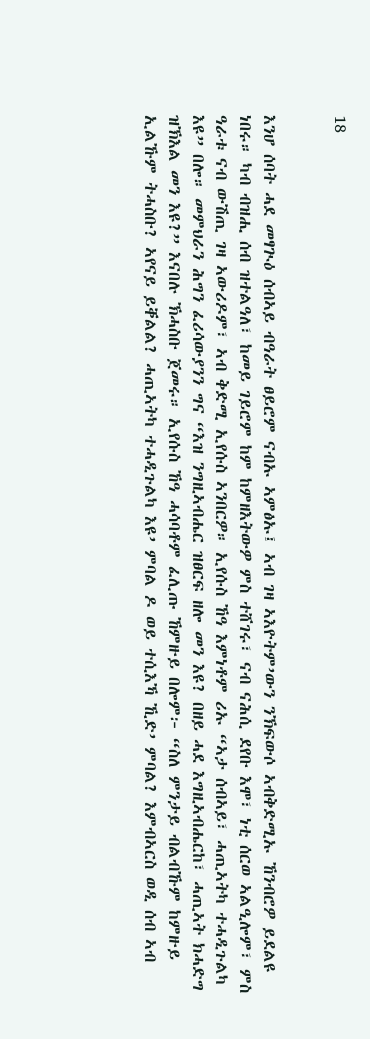18


እንሆ ሰባት ሓደ መፃጒዕ ሰብኣይ ብዓራት ፀይሮም ናብኡ ኣምፅኡ፤ ኣብ ገዛ ኣእዮትም’ውን ንኽፍውሶ ኣብቅድሚኡ ኸንብሮዎ ይደልዩ ነበሩ። ካብ ብዝሒ ሰብ ዝተልዓለ፣ ከመይ ገይሮም ከም ከምዘእትውዎ ምስ ተሸገሩ፣ ናብ ናሕሲ ደየቡ እሞ፣ ነቲ ሰርወ ኣልዒሎም፣ ምስ ዓራቱ ናብ ውሽጢ ገዛ ኣውሪዶም፣ ኣብ ቅድሚ ኢየሱስ ኣንበርዎ። ኢየሱስ ኸዓ እምነቶም ሪኡ “ኣታ ሰብኣይ፣ ሓጢኣትካ ተሓዲጉልካ እዩ” በሎ። መምህራን ሕግን ፈሪሳውያንን ግና “እዝ ንግዚኣብሔር ዝፀርፍ ዘሎ መን እዩ? በዘይ ሓደ እግዚኣብሔርከ፣ ሓጢኣት ክሓድግ ዝኽእል መን እዩ?” እናበሉ ኽሓስቡ ጀመሩ። ኢየሱስ ኸዓ ሓሳባቶም ፈሊጡ ኸምዙይ በሎም፦ “ስለ ምንታይ ብልብኹም ከምዙይ ኢልኹም ትሓስቡ? ኣየናይ ይቐልል? ሓጢኣትካ ተሓዲጉልካ እዩ’ ምባል ዶ ወይ ተሲእኻ ኺድ’ ምባል? እምብኣርስ ወዲ ሰብ ኣብ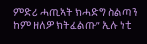ምድሪ ሓጢኣት ክሓድግ ስልጣን ከም ዘለዎ ክትፈልጡ” ኢሉ ነቲ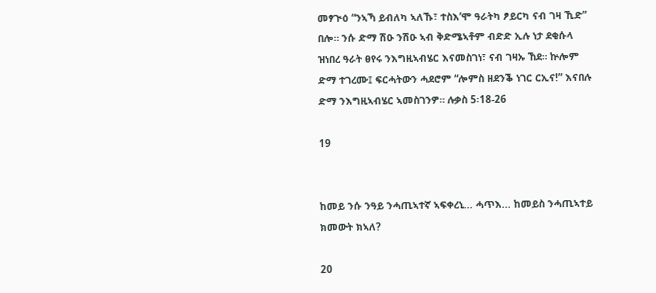መፃጒዕ “ንኣኻ ይብለካ ኣለኹ፣ ተስእ’ሞ ዓራትካ ፆይርካ ናብ ገዛ ኺድ” በሎ። ንሱ ድማ ሽዑ ንሽዑ ኣብ ቅድሜኣቶም ብድድ ኢሉ ነታ ደቂሱላ ዝነበረ ዓራት ፀየሩ ንእግዚኣብሄር እናመስገነ፣ ናብ ገዛኡ ኸደ። ኵሎም ድማ ተገረሙ፤ ፍርሓትውን ሓደሮም “ሎምስ ዘደንቕ ነገር ርኢና!” እናበሉ ድማ ንእግዚኣብሄር ኣመስገንዎ። ሉቃስ 5፡18-26

19


ከመይ ንሱ ንዓይ ንሓጢኣተኛ ኣፍቀረኒ... ሓጥእ... ከመይስ ንሓጢኣተይ ክመውት ክኣለ?

20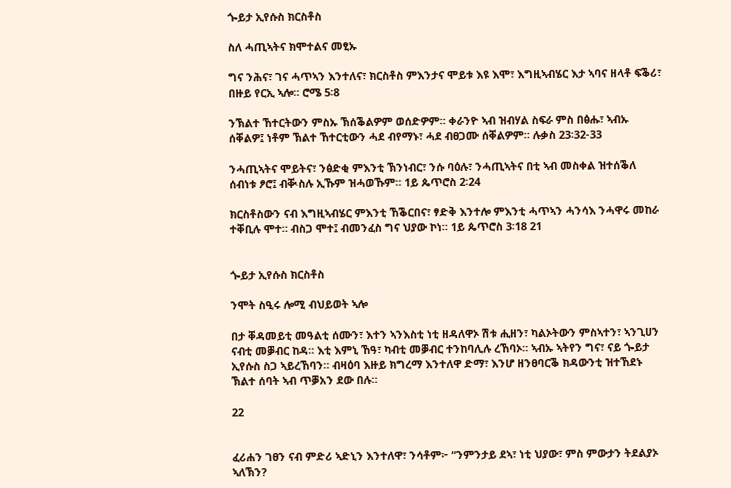ጐይታ ኢየሱስ ክርስቶስ

ስለ ሓጢኣትና ክሞተልና መፂኡ

ግና ንሕና፣ ገና ሓጥኣን እንተለና፣ ክርስቶስ ምእንታና ሞይቱ እዩ እሞ፣ እግዚኣብሄር እታ ኣባና ዘላቶ ፍቕሪ፣ በዙይ የርኢ ኣሎ። ሮሜ 5፡8

ንኽልተ ኸተርትውን ምስኡ ኽሰቕልዎም ወሰድዎም። ቀራንዮ ኣብ ዝብሃል ስፍራ ምስ በፅሑ፣ ኣብኡ ሰቐልዎ፤ ነቶም ኽልተ ኸተርቲውን ሓደ ብየማኑ፣ ሓደ ብፀጋሙ ሰቐልዎም። ሉቃስ 23፡32-33

ንሓጢኣትና ሞይትና፣ ንፅድቂ ምእንቲ ኽንነብር፣ ንሱ ባዕሉ፣ ንሓጢኣትና በቲ ኣብ መስቀል ዝተሰቕለ ሰብነቱ ፆሮ፤ ብቚስሉ ኢኹም ዝሓወኹም። 1ይ ጴጥሮስ 2፡24

ክርስቶስውን ናብ እግዚኣብሄር ምእንቲ ኸቕርበና፣ ፃድቅ እንተሎ ምእንቲ ሓጥኣን ሓንሳእ ንሓዋሩ መከራ ተቐቢሉ ሞተ። ብስጋ ሞተ፤ ብመንፈስ ግና ህያው ኮነ። 1ይ ጴጥሮስ 3፡18 21


ጐይታ ኢየሱስ ክርስቶስ

ንሞት ስዒሩ ሎሚ ብህይወት ኣሎ

በታ ቐዳመይቲ መዓልቲ ሰሙን፣ እተን ኣንእስቲ ነቲ ዘዳለዋኦ ሽቱ ሒዘን፣ ካልኦትውን ምስኣተን፣ ኣንጊሀን ናብቲ መቓብር ከዳ። እቲ እምኒ ኸዓ፣ ካብቲ መቓብር ተንከባሊሉ ረኸባኦ። ኣብኡ ኣትየን ግና፣ ናይ ጐይታ ኢየሱስ ስጋ ኣይረኸባን። ብዛዕባ እዙይ ክግረማ እንተለዋ ድማ፣ እንሆ ዘንፀባርቕ ክዳውንቲ ዝተኸደኑ ኽልተ ሰባት ኣብ ጥቓአን ደው በሉ።

22


ፈሪሐን ገፀን ናብ ምድሪ ኣድኒን እንተለዋ፣ ንሳቶም፦ “ንምንታይ ደኣ፣ ነቲ ህያው፣ ምስ ምውታን ትደልያኦ ኣለኽን?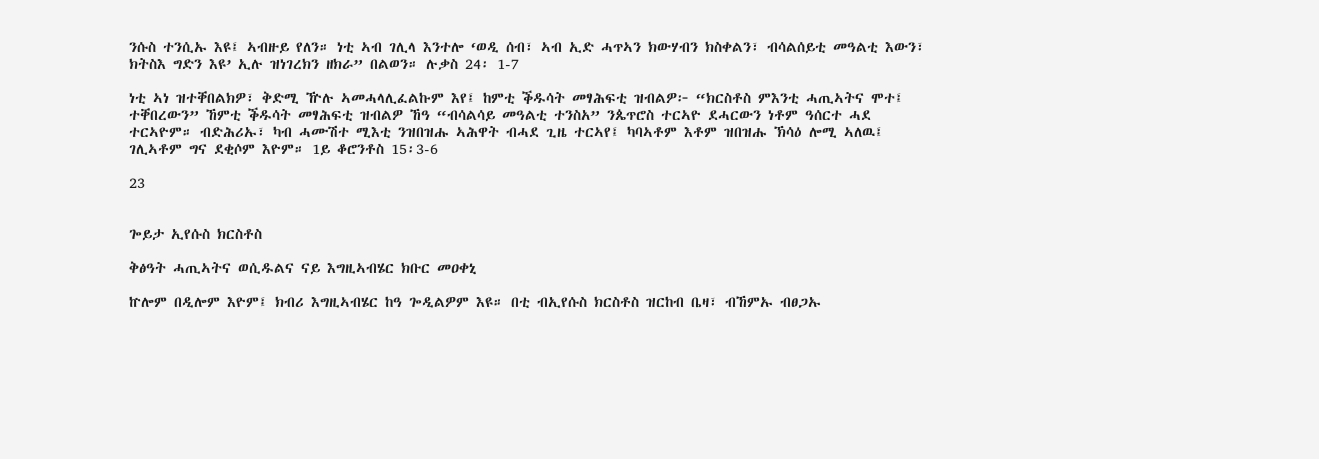ንሱስ ተንሲኡ እዩ፤ ኣብዙይ የለን። ነቲ ኣብ ገሊላ እንተሎ ‘ወዲ ሰብ፣ ኣብ ኢድ ሓጥኣን ክውሃብን ክስቀልን፣ ብሳልሰይቲ መዓልቲ እውን፣ ክትስእ ግድን እዩ’ ኢሉ ዝነገረክን ዘክራ” በልወን። ሉቃስ 24፡ 1-7

ነቲ ኣነ ዝተቐበልክዎ፣ ቅድሚ ዅሉ ኣመሓላሊፈልኩም እየ፤ ከምቲ ቕዱሳት መፃሕፍቲ ዝብልዎ፦ “ክርስቶስ ምእንቲ ሓጢኣትና ሞተ፤ ተቐበረውን” ኸምቲ ቕዱሳት መፃሕፍቲ ዝብልዎ ኸዓ “ብሳልሳይ መዓልቲ ተንስአ” ንጴጥሮስ ተርኣዮ ደሓርውን ነቶም ዓሰርተ ሓደ ተርኣዮም። ብድሕሪኡ፣ ካብ ሓሙሽተ ሚእቲ ንዝበዝሑ ኣሕዋት ብሓደ ጊዜ ተርኣየ፤ ካባኣቶም እቶም ዝበዝሑ ኽሳዕ ሎሚ ኣለዉ፤ ገሊኣቶም ግና ደቂሶም እዮም። 1ይ ቆሮንቶስ 15፡3-6

23


ጐይታ ኢየሱስ ክርስቶስ

ቅፅዓት ሓጢኣትና ወሲዱልና ናይ እግዚኣብሄር ክቡር መዐቀኒ

ኵሎም በዲሎም እዮም፤ ክብሪ እግዚኣብሄር ከዓ ጐዲልዎም እዩ። በቲ ብኢየሱስ ክርስቶስ ዝርከብ ቤዛ፣ ብኸምኡ ብፀጋኡ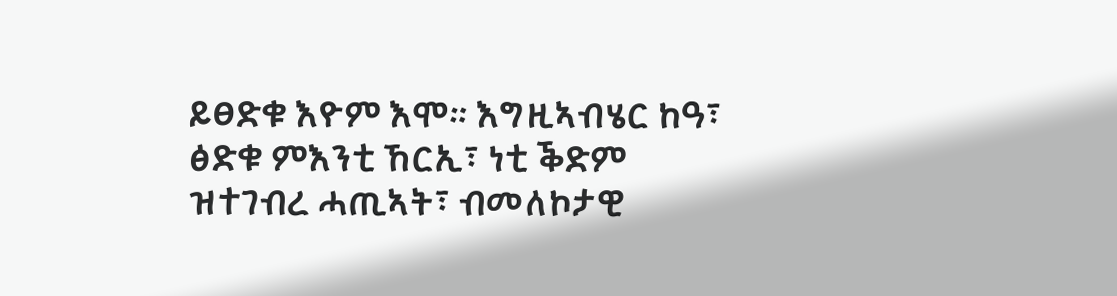ይፀድቁ እዮም እሞ። እግዚኣብሄር ከዓ፣ ፅድቁ ምእንቲ ኸርኢ፣ ነቲ ቕድም ዝተገብረ ሓጢኣት፣ ብመለኮታዊ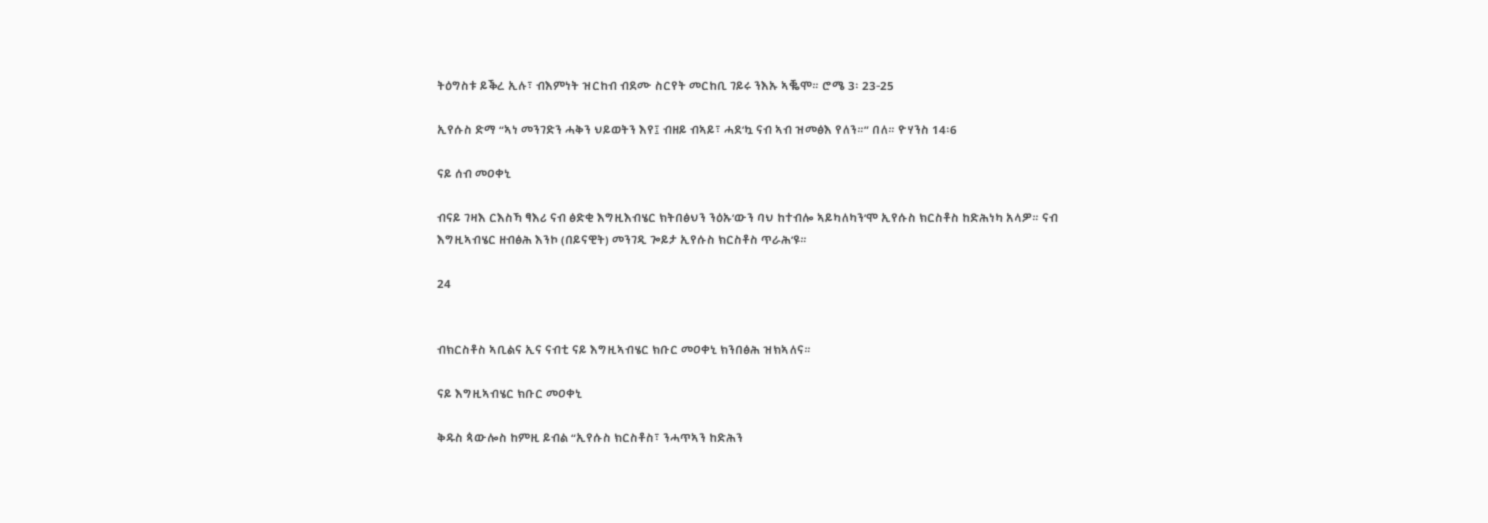ትዕግስቱ ይቕረ ኢሉ፣ ብእምነት ዝርከብ ብደሙ ስርየት መርከቢ ገይሩ ንእኡ ኣቘሞ። ሮሜ 3፡ 23-25

ኢየሱስ ድማ “ኣነ መንገድን ሓቅን ህይወትን እየ፤ ብዘይ ብኣይ፣ ሓደ’ኳ ናብ ኣብ ዝመፅእ የለን።” በለ። ዮሃንስ 14፡6

ናይ ሰብ መዐቀኒ

ብናይ ገዛእ ርእስኻ ፃእሪ ናብ ፅድቂ እግዚእብሄር ክትበፅህን ንዕኡ’ውን ባህ ከተብሎ ኣይካለካን’ሞ ኢየሱስ ክርስቶስ ከድሕነካ አላዎ። ናብ እግዚኣብሄር ዘብፅሕ እንኮ (በይናዊት) መንገዲ ጐይታ ኢየሱስ ክርስቶስ ጥራሕ’ዩ።

24


ብክርስቶስ ኣቢልና ኢና ናብቲ ናይ እግዚኣብሄር ክቡር መዐቀኒ ክንበፅሕ ዝክኣለና።

ናይ እግዚኣብሄር ክቡር መዐቀኒ

ቅዱስ ጳውሎስ ከምዚ ይብል “ኢየሱስ ክርስቶስ፣ ንሓጥኣን ከድሕን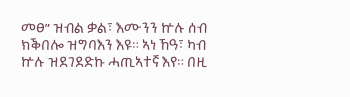መፀ” ዝብል ቃል፣ እሙንን ኵሉ ሰብ ክቕበሎ ዝግባእን እዩ። ኣነ ኸዓ፣ ካብ ኵሉ ዝደገደድኩ ሓጢኣተኛ እየ። በዚ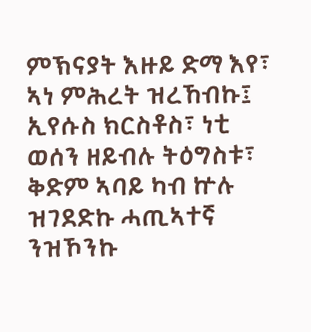ምኽናያት እዙይ ድማ እየ፣ ኣነ ምሕረት ዝረኸብኩ፤ ኢየሱስ ክርስቶስ፣ ነቲ ወሰን ዘይብሉ ትዕግስቱ፣ ቅድም ኣባይ ካብ ኵሉ ዝገደድኩ ሓጢኣተኛ ንዝኾንኩ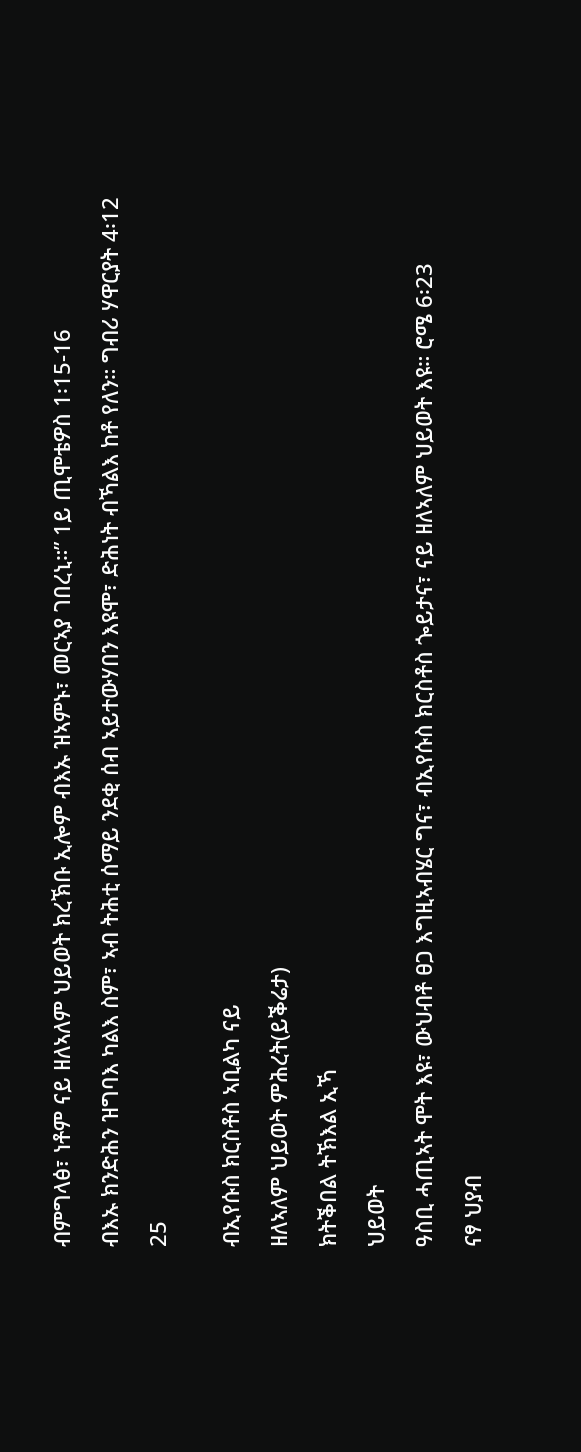ብምግላፅ፣ ነቶም ናይ ዘለኣለም ህይወት ክረኽቡ ኢሎም ብእኡ ዝኣምኑ፣ መርኣያ ገበረኒ።” 1ይ ጢሞቴዎስ 1፡15-16

ብእኡ ክንድሕን ዝግባእ ካልእ ስም፣ ኣብ ትሕቲ ሰማይ ንደቂ ሰብ ኣይተውሃበን እዩሞ፣ ድሕነት ብኻልእ ከቶ የለን። ግብሪ ሃዋርያት 4፡12

25


ብኢየሱስ ክርስቶስ ኣቢልካ ናይ

ዘለኣለም ህይወት ምሕረት(ይቕሬታ)

ክትቕበል ትኽእል ኢኻ

ህይወት

ዓስቢ ሓጢኣት ሞት እዩ፣ ውህብቶ ፀጋ እግዚኣብሄር ግና፣ ብኢየሱስ ክርስቶስ ጐይታና፣ ናይ ዘለኣለም ህይወት እዩ። ሮሜ 6፡23

ናፃ ህያብ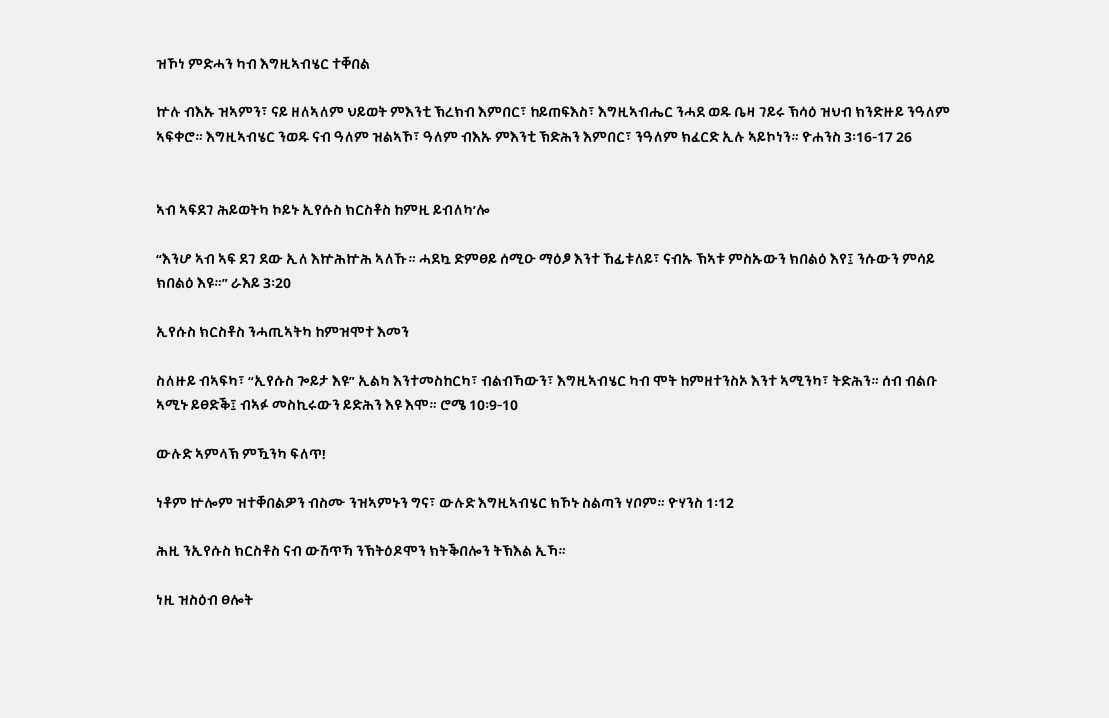ዝኾነ ምድሓን ካብ እግዚኣብሄር ተቐበል

ኵሉ ብእኡ ዝኣምን፣ ናይ ዘለኣለም ህይወት ምእንቲ ኽረክብ እምበር፣ ከይጠፍእስ፣ እግዚኣብሔር ንሓደ ወዱ ቤዛ ገይሩ ኽሳዕ ዝህብ ክንድዙይ ንዓለም ኣፍቀሮ። እግዚኣብሄር ንወዱ ናብ ዓለም ዝልኣኾ፣ ዓለም ብእኡ ምእንቲ ኽድሕን እምበር፣ ንዓለም ክፈርድ ኢሉ ኣይኮነን። ዮሐንስ 3፡16-17 26


ኣብ ኣፍደገ ሕይወትካ ኮይኑ ኢየሱስ ክርስቶስ ከምዚ ይብለካ’ሎ

“እንሆ ኣብ ኣፍ ደገ ደው ኢለ እኵሕኵሕ ኣለኹ። ሓደኳ ድምፀይ ሰሚዑ ማዕፆ እንተ ኸፊቱለይ፣ ናብኡ ኽኣቱ ምስኡውን ክበልዕ እየ፤ ንሱውን ምሳይ ክበልዕ እዩ።” ራእይ 3፡20

ኢየሱስ ክርስቶስ ንሓጢኣትካ ከምዝሞተ እመን

ስለዙይ ብኣፍካ፣ “ኢየሱስ ጐይታ እዩ” ኢልካ እንተመስከርካ፣ ብልብኻውን፣ እግዚኣብሄር ካብ ሞት ከምዘተንስኦ እንተ ኣሚንካ፣ ትድሕን። ሰብ ብልቡ ኣሚኑ ይፀድቕ፤ ብኣፉ መስኪሩውን ይድሕን እዩ እሞ። ሮሜ 10፡9-10

ውሉድ ኣምላኽ ምዃንካ ፍለጥ!

ነቶም ኵሎም ዝተቐበልዎን ብስሙ ንዝኣምኑን ግና፣ ውሉድ እግዚኣብሄር ክኾኑ ስልጣን ሃቦም። ዮሃንስ 1፡12

ሕዚ ንኢየሱስ ክርስቶስ ናብ ውሽጥኻ ንኽትዕዶሞን ክትቕበሎን ትኽእል ኢኻ።

ነዚ ዝስዕብ ፀሎት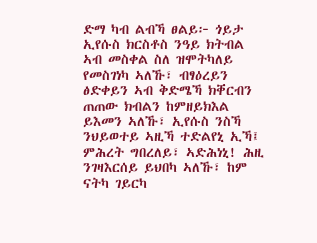ድማ ካብ ልብኻ ፀልይ፦ ጎይታ ኢየሱስ ክርስቶስ ንዓይ ክትብል ኣብ መስቀል ስለ ዝሞትካለይ የመስገነካ ኣለኹ፣ ብፃዕረይን ፅድቀይን ኣብ ቅድሜኻ ክቐርብን ጠጠው ክብልን ከምዘይክእል ይእመን ኣለኹ፣ ኢየሱስ ንስኻ ንህይወተይ ኣዚኻ ተድልየኒ ኢኻ፤ ምሕረት ግበረለይ፣ ኣድሕነኒ! ሕዚ ንገዛእርሰይ ይህበካ ኣለኹ፣ ከም ናትካ ገይርካ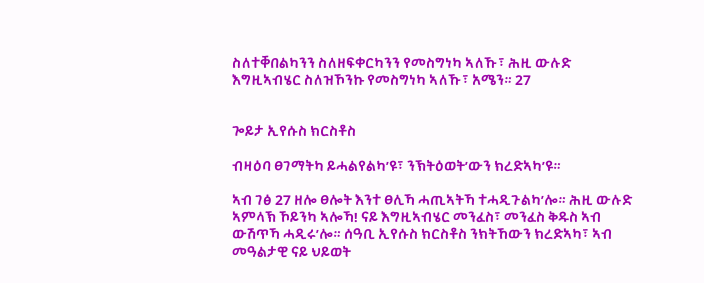ስለተቐበልካንን ስለዘፍቀርካንን የመስግነካ ኣለኹ፣ ሕዚ ውሉድ እግዚኣብሄር ስለዝኾንኩ የመስግነካ ኣለኹ፣ አሜን። 27


ጐይታ ኢየሱስ ክርስቶስ

ብዛዕባ ፀገማትካ ይሓልየልካ’ዩ፣ ንኽትዕወት’ውን ክረድኣካ’ዩ።

ኣብ ገፅ 27 ዘሎ ፀሎት እንተ ፀሊኻ ሓጢኣትኻ ተሓዲጉልካ’ሎ። ሕዚ ውሉድ ኣምላኽ ኾይንካ ኣሎኻ! ናይ እግዚኣብሄር መንፈስ፣ መንፈስ ቅዱስ ኣብ ውሽጥኻ ሓዲሩ’ሎ። ሰዓቢ ኢየሱስ ክርስቶስ ንክትኸውን ክረድኣካ፣ ኣብ መዓልታዊ ናይ ህይወት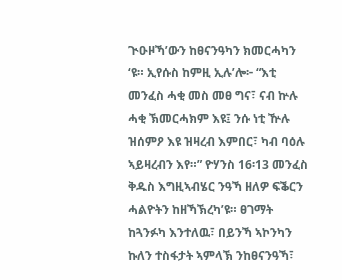ጒዑዞኻ’ውን ከፀናንዓካን ክመርሓካን ‘ዩ። ኢየሱስ ከምዚ ኢሉ’ሎ፦ “እቲ መንፈስ ሓቂ መስ መፀ ግና፣ ናብ ኵሉ ሓቂ ኽመርሓክም እዩ፤ ንሱ ነቲ ዅሉ ዝሰምዖ እዩ ዝዛረብ እምበር፣ ካብ ባዕሉ ኣይዛረብን እየ።” ዮሃንስ 16፡13 መንፈስ ቅዱስ እግዚኣብሄር ንዓኻ ዘለዎ ፍቕርን ሓልዮትን ከዘኻኽረካ’ዩ። ፀገማት ከጓንፉካ እንተለዉ፣ በይንኻ ኣኮንካን ኩለን ተስፋታት ኣምላኽ ንከፀናንዓኻ፣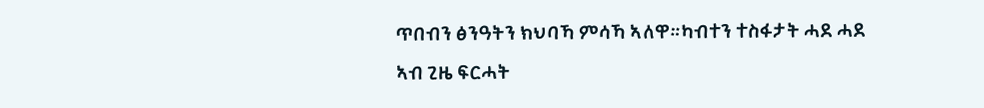ጥበብን ፅንዓትን ክህባኻ ምሳኻ ኣለዋ።ካብተን ተስፋታት ሓደ ሓደ

ኣብ ጊዜ ፍርሓት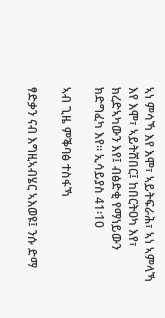ኣነ ምሳኻ እየ እሞ፣ ኣይትፍራሕ፣ ኣነ ኣምላኻ እየ እሞ፣ ኣይትሸበር፤ ከበርትዐካ እየ፣ ክረድኣካውን እየ፤ ብፅድቂ የማነይውን ክድግፈካ እየ። ኢሳይያስ 41፡10

ኣብ ጊዜ ምቕባፅ ተስፋኻ

ፃድቃን ናብ እግዚኣብሄር ኣእወዩ፤ ንሱ ድማ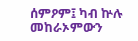ሰምዖም፤ ካብ ኵሉ መከራኦምውን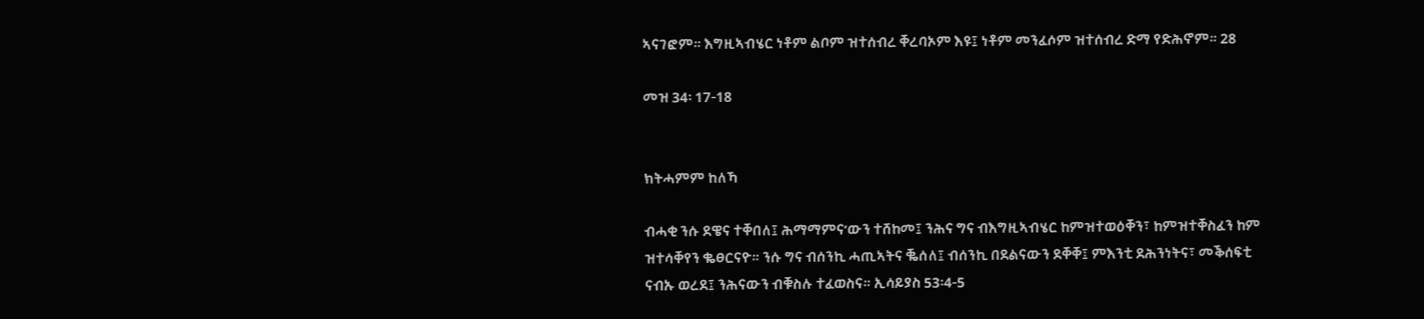ኣናገፎም። እግዚኣብሄር ነቶም ልቦም ዝተሰብረ ቐረባኦም እዩ፤ ነቶም መንፈሶም ዝተሰብረ ድማ የድሕኖም። 28

መዝ 34፡ 17-18


ክትሓምም ከለኻ

ብሓቂ ንሱ ደዌና ተቐበለ፤ ሕማማምና’ውን ተሸከመ፤ ንሕና ግና ብእግዚኣብሄር ከምዝተወዕቐን፣ ከምዝተቐስፈን ከም ዝተሳቐየን ቈፀርናዮ። ንሱ ግና ብሰንኪ ሓጢኣትና ቘሰለ፤ ብሰንኪ በደልናውን ደቐቐ፤ ምእንቲ ደሕንነትና፣ መቕሰፍቲ ናብኡ ወረደ፤ ንሕናውን ብቑስሉ ተፈወስና። ኢሳይያስ 53፡4-5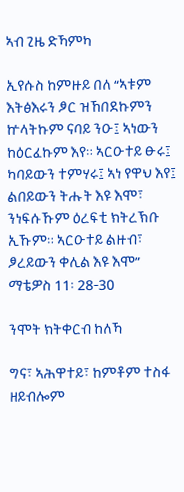ኣብ ጊዜ ድኻምካ

ኢየሱስ ከምዙይ በለ “ኣቱም እትፅእሩን ፆር ዝኸበደኩምን ኵላትኩም ናባይ ንዑ፤ ኣነውን ከዕርፈኩም እየ። ኣርዑተይ ፁሩ፤ ካባይውን ተምሃሩ፤ ኣነ የዋህ እየ፤ ልበይውን ትሑት እዩ እሞ፣ ንነፍሱኹም ዕረፍቲ ክትረኽቡ ኢኹም። ኣርዑተይ ልዙብ፣ ፆረይውን ቀሊል እዩ እሞ” ማቴዎስ 11፡ 28-30

ንሞት ክትቀርብ ከለኻ

ግና፣ ኣሕዋተይ፣ ከምቶም ተስፋ ዘይብሎም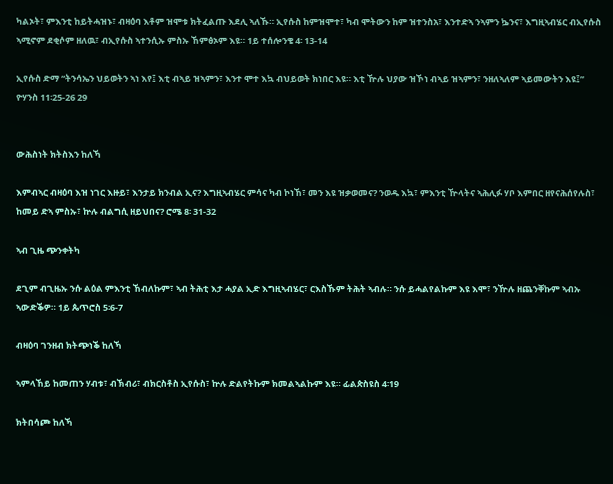ካልኦት፣ ምእንቲ ከይትሓዝኑ፣ ብዛዕባ እቶም ዝሞቱ ክትፈልጡ እደሊ ኣለኹ። ኢየሱስ ከምዝሞተ፣ ካብ ሞትውን ከም ዝተንስአ፣ እንተድኣ ንኣምን ኴንና፣ እግዚኣብሄር ብኢየሱስ ኣሚኖም ደቂሶም ዘለዉ፣ ብኢየሱስ ኣተንሲኡ ምስኡ ኸምፅኦም እዩ። 1ይ ተሰሎንቄ 4፡ 13-14

ኢየሱስ ድማ “ትንሳኤን ህይወትን ኣነ እየ፤ እቲ ብኣይ ዝኣምን፣ እንተ ሞተ እኳ ብህይወት ክነበር እዩ። እቲ ዅሉ ህያው ዝኾነ ብኣይ ዝኣምን፣ ንዘለኣለም ኣይመውትን እዩ፤” ዮሃንስ 11፡25-26 29


ውሕስነት ክትስእን ከለኻ

እምብኣር ብዛዕባ እዝ ነገር እዙይ፣ እንታይ ክንብል ኢና? እግዚኣብሄር ምሳና ካብ ኮነኸ፣ መን እዩ ዝቃወመና? ንወዱ እኳ፣ ምእንቲ ዅላትና ኣሕሊፉ ሃቦ እምበር ዘየናሕሰየሉስ፣ ከመይ ድኣ ምስኡ፣ ኵሉ ብልግሲ ዘይህበና? ሮሜ 8፡ 31-32

ኣብ ጊዜ ጭንቀትካ

ደጊም ብጊዜኡ ንሱ ልዕል ምእንቲ ኸብለኩም፣ ኣብ ትሕቲ እታ ሓያል ኢድ እግዚኣብሄር፣ ርእስኹም ትሕት ኣብሉ። ንሱ ይሓልየልኩም እዩ እሞ፣ ንዅሉ ዘጨንቐኩም ኣብኡ ኣውድቕዎ። 1ይ ጴጥሮስ 5፡6-7

ብዛዕባ ገንዘብ ክትጭነቕ ከለኻ

ኣምላኸይ ከመጠን ሃብቱ፣ ብኽብሪ፣ ብክርስቶስ ኢየሱስ፣ ኵሉ ድልየትኩም ክመልኣልኩም እዩ። ፊልጵስዩስ 4፡19

ክትበሳጮ ከለኻ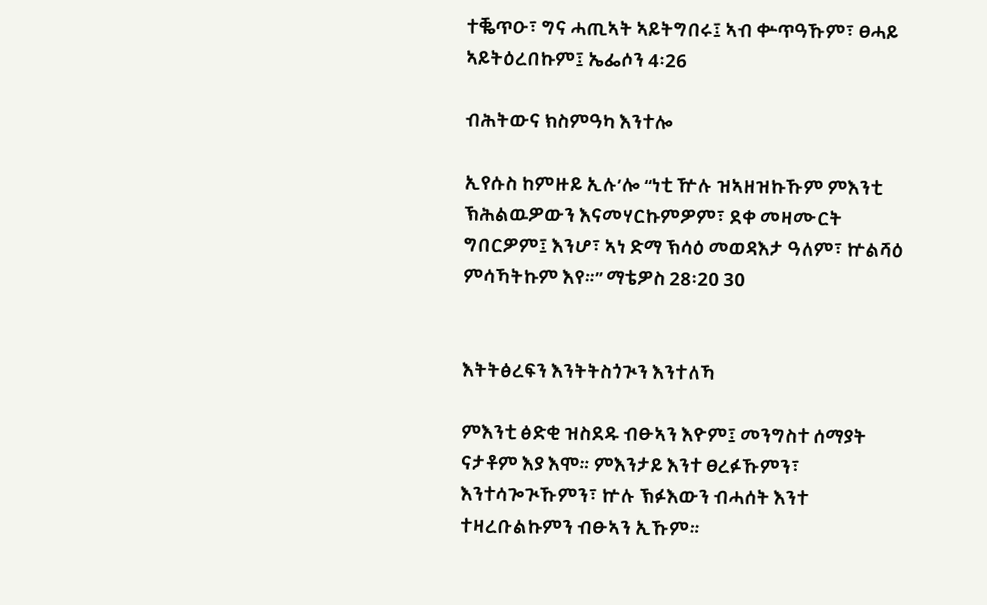ተቘጥዑ፣ ግና ሓጢኣት ኣይትግበሩ፤ ኣብ ቍጥዓኹም፣ ፀሓይ ኣይትዕረበኩም፤ ኤፌሶን 4፡26

ብሕትውና ክስምዓካ እንተሎ

ኢየሱስ ከምዙይ ኢሉ’ሎ “ነቲ ዅሉ ዝኣዘዝኩኹም ምእንቲ ኽሕልዉዎውን እናመሃርኩምዎም፣ ደቀ መዛሙርት ግበርዎም፤ እንሆ፣ ኣነ ድማ ኽሳዕ መወዳእታ ዓለም፣ ኵልሻዕ ምሳኻትኩም እየ።” ማቴዎስ 28፡20 30


እትትፅረፍን እንትትስጎጒን እንተለኻ

ምእንቲ ፅድቂ ዝስደዱ ብፁኣን እዮም፤ መንግስተ ሰማያት ናታቶም እያ እሞ። ምእንታይ እንተ ፀረፉኹምን፣ እንተሳጐጒኹምን፣ ኵሉ ኽፉእውን ብሓሰት እንተ ተዛረቡልኩምን ብፁኣን ኢኹም።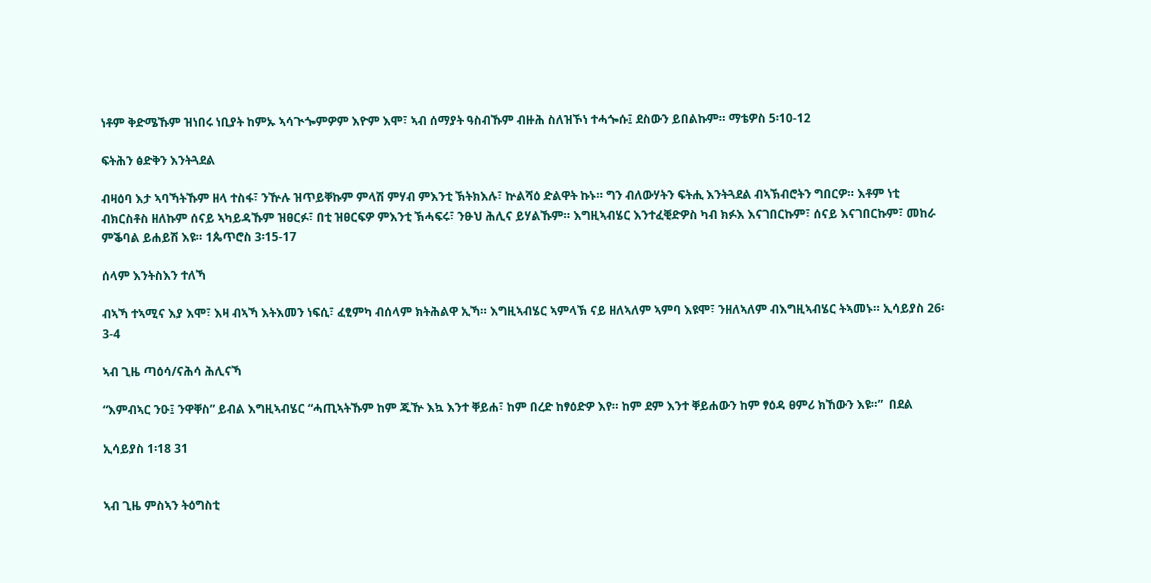ነቶም ቅድሜኹም ዝነበሩ ነቢያት ከምኡ ኣሳጒጐምዎም እዮም እሞ፣ ኣብ ሰማያት ዓስብኹም ብዙሕ ስለዝኾነ ተሓጐሱ፤ ደስውን ይበልኩም። ማቴዎስ 5፡10-12

ፍትሕን ፅድቅን እንትጓደል

ብዛዕባ እታ ኣባኻትኹም ዘላ ተስፋ፣ ንዅሉ ዝጥይቐኩም ምላሽ ምሃብ ምእንቲ ኽትክእሉ፣ ኵልሻዕ ድልዋት ኩኑ። ግን ብለውሃትን ፍትሒ እንትጓደል ብኣኽብሮትን ግበርዎ። እቶም ነቲ ብክርስቶስ ዘለኩም ሰናይ ኣካይዳኹም ዝፀርፉ፣ በቲ ዝፀርፍዎ ምእንቲ ኽሓፍሩ፣ ንፁህ ሕሊና ይሃልኹም። እግዚኣብሄር እንተፈቒድዎስ ካብ ክፉእ እናገበርኩም፣ ሰናይ እናገበርኩም፣ መከራ ምቕባል ይሐይሽ እዩ። 1ጴጥሮስ 3፡15-17

ሰላም እንትስእን ተለኻ

ብኣኻ ተኣሚና እያ እሞ፣ እዛ ብኣኻ እትእመን ነፍሲ፣ ፈፂምካ ብሰላም ክትሕልዋ ኢኻ። እግዚኣብሄር ኣምላኽ ናይ ዘለኣለም ኣምባ እዩሞ፣ ንዘለኣለም ብእግዚኣብሄር ትኣመኑ። ኢሳይያስ 26፡ 3-4

ኣብ ጊዜ ጣዕሳ/ናሕሳ ሕሊናኻ

“እምብኣር ንዑ፤ ንዋቐስ” ይብል እግዚኣብሄር “ሓጢኣትኹም ከም ጁዅ እኳ እንተ ቐይሐ፣ ከም በረድ ከፃዕድዎ እየ። ከም ደም እንተ ቐይሐውን ከም ፃዕዳ ፀምሪ ክኸውን እዩ።”  በደል

ኢሳይያስ 1፡18 31


ኣብ ጊዜ ምስኣን ትዕግስቲ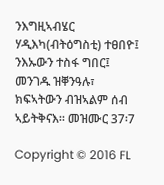ንእግዚኣብሄር ሃዲእካ(ብትዕግስቲ) ተፀበዮ፤ ንእኡውን ተስፋ ግበር፤ መንገዱ ዝቐንዓሉ፣ ክፍኣትውን ብዝኣልም ሰብ ኣይትቅናእ። መዝሙር 37፡7

Copyright © 2016 FL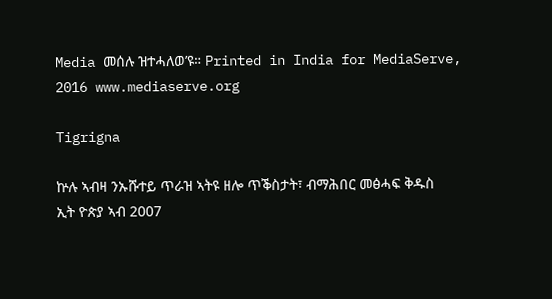Media መሰሉ ዝተሓለወ’ዩ። Printed in India for MediaServe, 2016 www.mediaserve.org

Tigrigna

ኵሉ ኣብዛ ንኡሹተይ ጥራዝ ኣትዩ ዘሎ ጥቕስታት፣ ብማሕበር መፅሓፍ ቅዱስ ኢት ዮጵያ ኣብ 2007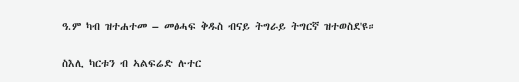ዓ.ም ካብ ዝተሐተመ – መፅሓፍ ቅዱስ ብናይ ትግራይ ትግርኛ ዝተወስደ'ዩ።

ስእሊ ካርቱን ብ ኣልፍሬድ ሉተር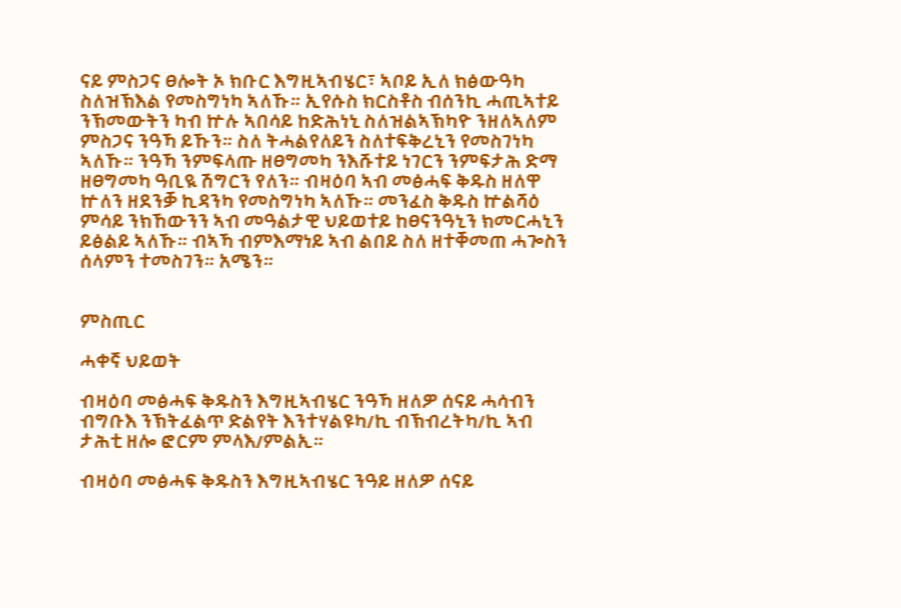ናይ ምስጋና ፀሎት ኦ ክቡር እግዚኣብሄር፣ ኣቦይ ኢለ ክፅውዓካ ስለዝኽእል የመስግነካ ኣለኹ። ኢየሱስ ክርስቶስ ብሰንኪ ሓጢኣተይ ንኽመውትን ካብ ኵሉ ኣበሳይ ከድሕነኒ ስለዝልኣኽካዮ ንዘለኣለም ምስጋና ንዓኻ ይኹን። ስለ ትሓልየለይን ስለተፍቅረኒን የመስገነካ ኣለኹ። ንዓኻ ንምፍላጡ ዘፀግመካ ንእሹተይ ነገርን ንምፍታሕ ድማ ዘፀግመካ ዓቢዪ ሽግርን የለን። ብዛዕባ ኣብ መፅሓፍ ቅዱስ ዘለዋ ኵለን ዘደንቓ ኪዳንካ የመስግነካ ኣለኹ። መንፈስ ቅዱስ ኵልሻዕ ምሳይ ንክኸውንን ኣብ መዓልታዊ ህይወተይ ከፀናንዓኒን ክመርሓኒን ይፅልይ ኣለኹ። ብኣኻ ብምእማነይ ኣብ ልበይ ስለ ዘተቐመጠ ሓጐስን ሰላምን ተመስገን። አሜን።


ምስጢር

ሓቀኛ ህይወት

ብዛዕባ መፅሓፍ ቅዱስን እግዚኣብሄር ንዓኻ ዘለዎ ሰናይ ሓሳብን ብግቡእ ንኽትፈልጥ ድልየት እንተሃልዩካ/ኪ ብኽብረትካ/ኪ ኣብ ታሕቲ ዘሎ ፎርም ምላእ/ምልኢ።

ብዛዕባ መፅሓፍ ቅዱስን እግዚኣብሄር ንዓይ ዘለዎ ሰናይ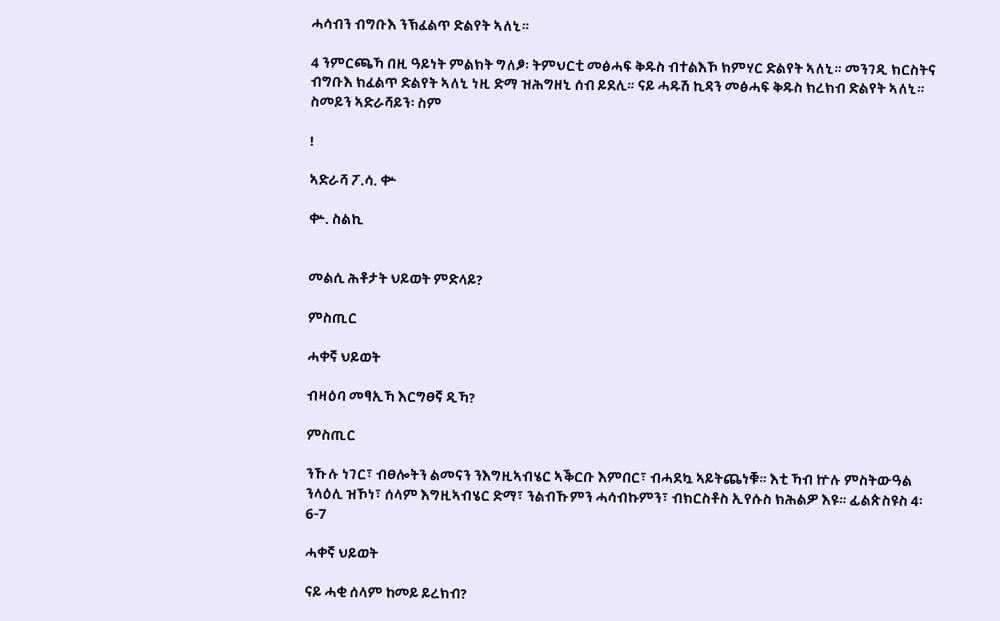ሓሳብን ብግቡእ ንኽፈልጥ ድልየት ኣለኒ።

4 ንምርጫኻ በዚ ዓይነት ምልክት ግለፆ፡ ትምህርቲ መፅሓፍ ቅዱስ ብተልእኾ ክምሃር ድልየት ኣለኒ። መንገዲ ክርስትና ብግቡእ ክፈልጥ ድልየት ኣለኒ ነዚ ድማ ዝሕግዘኒ ሰብ ይደሊ። ናይ ሓዱሽ ኪዳን መፅሓፍ ቅዱስ ክረክብ ድልየት ኣለኒ። ስመይን ኣድራሻይን፡ ስም

!

ኣድራሻ ፖ.ሳ. ቍ

ቍ. ስልኪ


መልሲ ሕቶታት ህይወት ምድላይ?

ምስጢር

ሓቀኛ ህይወት

ብዛዕባ መፃኢኻ እርግፀኛ ዲኻ?

ምስጢር

ንኹሉ ነገር፣ ብፀሎትን ልመናን ንእግዚኣብሄር ኣቕርቡ እምበር፣ ብሓደኳ ኣይትጨነቑ። እቲ ኻብ ኵሉ ምስትውዓል ንላዕሊ ዝኾነ፣ ሰላም እግዚኣብሄር ድማ፣ ንልብኹምን ሓሳብኩምን፣ ብክርስቶስ ኢየሱስ ክሕልዎ እዩ። ፊልጵስዩስ 4፡6-7

ሓቀኛ ህይወት

ናይ ሓቂ ሰላም ከመይ ይረክብ?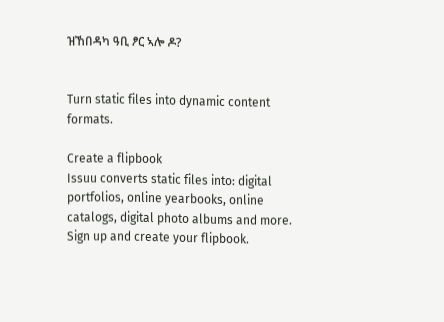ዝኸበዳካ ዓቢ ፆር ኣሎ ዶ?


Turn static files into dynamic content formats.

Create a flipbook
Issuu converts static files into: digital portfolios, online yearbooks, online catalogs, digital photo albums and more. Sign up and create your flipbook.